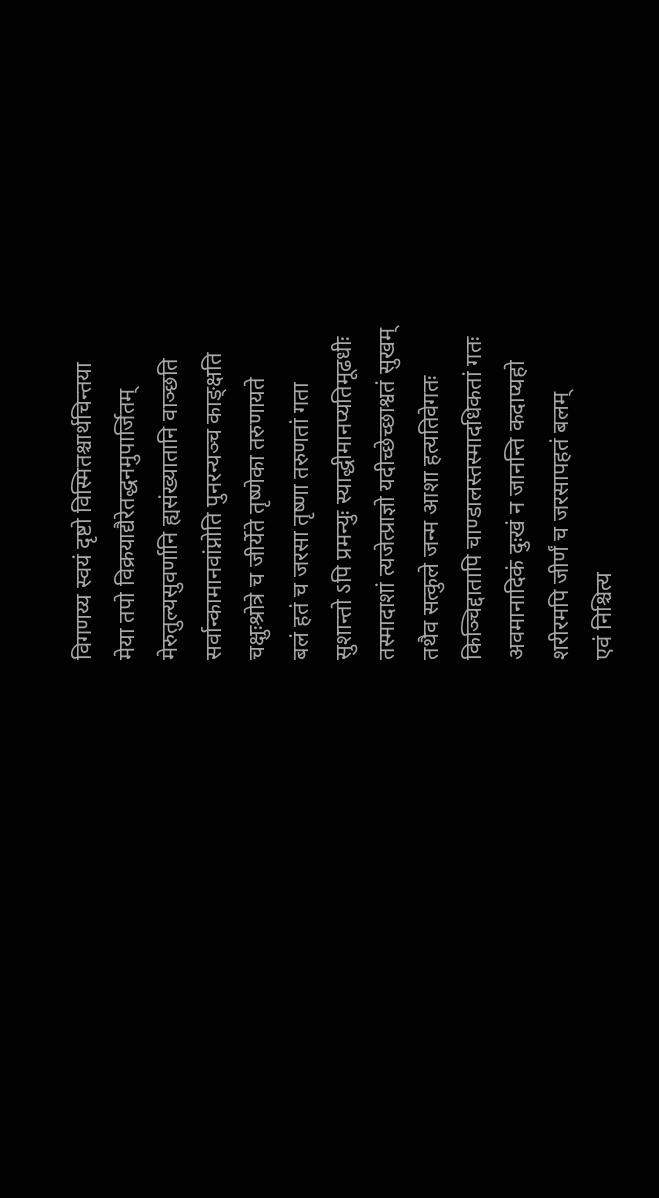विगणय्य स्वयं दृष्टो विस्मितश्चार्थचिन्तया
मेया तपो विक्रयाद्यैरेतद्धनमुपार्जितम्
मेरुतुल्यसुवर्णानि ह्यसंख्यातानि वाञ्छति
सर्वान्कामानवांप्नोति पुनरन्यञ्च काङ्क्षति
चक्षुःश्रोत्रे च जीर्येते तृष्णेका तरुणायते
बलं हतं च जरसा तृष्णा तरुणतां गता
सुशान्तो ऽपि प्रमन्युः स्याद्धीमानप्यतिमूढधीः
तस्मादाशां त्यजेत्प्राज्ञो यदीच्छेच्छाश्वतं सुखम्
तथैव सत्कुले जन्म आशा हत्यतिवेगतः
किञ्चिद्दातापि चाण्डालस्तस्मादधिकतां गतः
अवमानादिकं दुःखं न जानन्ति कदाप्यहो
शरीरमपि जीर्णं च जरसापहतं बलम्
एवं निश्चित्य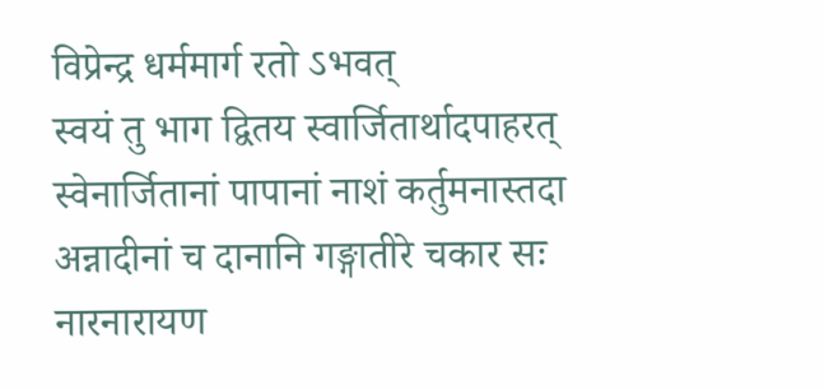विप्रेन्द्र धर्ममार्ग रतो ऽभवत्
स्वयं तु भाग द्वितय स्वार्जितार्थादपाहरत्
स्वेनार्जितानां पापानां नाशं कर्तुमनास्तदा
अन्नादीनां च दानानि गङ्गातीरे चकार सः
नारनारायण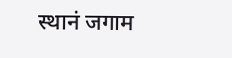स्थानं जगाम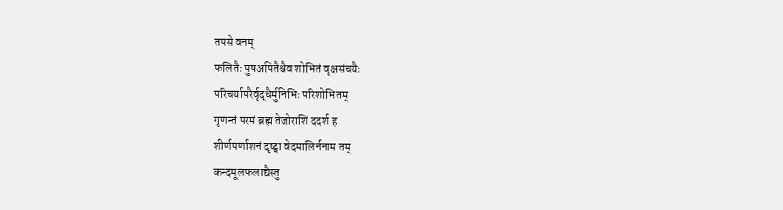तपसे वनम्
फलितैः पुषअपितैश्चैव शोभितं वृक्षसंचयैः
परिचर्यापरैर्वृद्धैर्मुनिभिः परिशोभितम्
गृणन्तं परमं ब्रह्म तेजोराशिं ददर्श ह
शीर्णपर्णाशनं दृष्ट्वा वेदमालिर्ननाम तम्
कन्दमूलफलाद्यैस्तु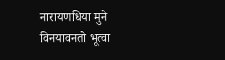नारायणधिया मुने
विनयावनतो भूत्वा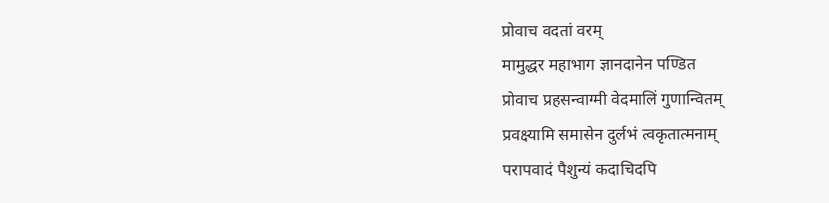प्रोवाच वदतां वरम्
मामुद्धर महाभाग ज्ञानदानेन पण्डित
प्रोवाच प्रहसन्वाग्मी वेदमालिं गुणान्वितम्
प्रवक्ष्यामि समासेन दुर्लभं त्वकृतात्मनाम्
परापवादं पैशुन्यं कदाचिदपि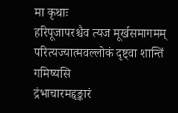मा कृथाः
हरिपूजापरश्चैव त्यज मूर्खसमागमम्
परित्यज्यात्मवल्लोकं दृष्ट्वा शान्तिं गमिष्यसि
द्रंभाचारमहॄङ्कारं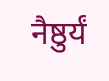नैष्ठुर्यं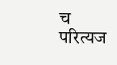च परित्यज